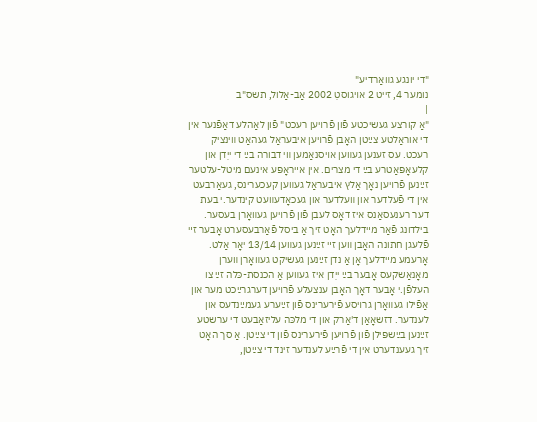"די יונגע גװאַרדיע"
נומער 4, זייט 2 אױגוסטִ 2002 אַב-אַלול, תשס"ב
|
"אַ קורצע געשיכטע פֿון פֿרױען רעכט" פֿון לאַהלע דאַפֿנער אין די אוראַלטע צײַטן האָבן פֿרױען איבעראַל געהאַט װינציק רעכט. עס זענען געװען אױסנאַמען װי דבורה בײַ די ייִדן און קלעאָפּאַטרע בײַ די מצרים. אין אײראָפּע אינעם מיטל-עלטער זײַנען פֿרױען נאָך אַלץ איבעראַל געװען קעכערינס, געאַרבעט אין די פֿעלדער און װעלדער און געכאָדעװעט קינדער.י בעת דער רענעסאַנס איז דאָס לעבן פֿון פֿרױען געװאָרן בעסער. בילדונג פֿאַר מײדלעך האָט זיך אַ ביסל פֿאַרבעסערט אָבער זײ פֿלעגן חתונה האָבן װען זײ זײַנען געװען 13/14 יאָר אַלט. אָרעמע מײדלעך אָן אַ נדן זײַנען געשיקט געװאָרן װערן מאָנאַשקעס אָבער בײַ ייִדן איז געװען אַ הכנסת-כּלה זײַ צו העלפֿן.י אָבער דאָך האָבן ענצעלע פֿרױען דערגרײַכט מער און אַפֿילו געװאָרן גרױסע פֿירערינס פֿון זײַערע געמײַנדעס און לענדער. דזשאָאַן ד'אַרק און די מלכּה עליזאַבעט די ערשטע זײַנען בײַשפּילן פֿון פֿרױען פֿירערינס פֿון די צײַטן. אַ סך האָט זיך געענדערט אין די פֿרײַע לענדער זינד די צײַטן,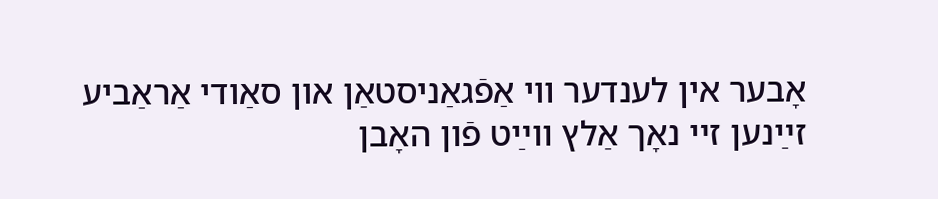אָבער אין לענדער װי אַפֿגאַניסטאַן און סאַודי אַראַביע זײַנען זײ נאָך אַלץ װײַט פֿון האָבן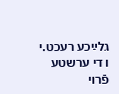גלײַכע רעכט.י ו די ערשטע פֿרױ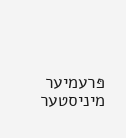פּרעמיער מיניסטער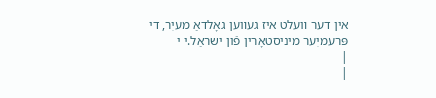אין דער װעלט איז געװען גאָלדאַ מעיִר, די פּרעמיִער מיניסטאָרין פֿון ישראַל.י י
|
|